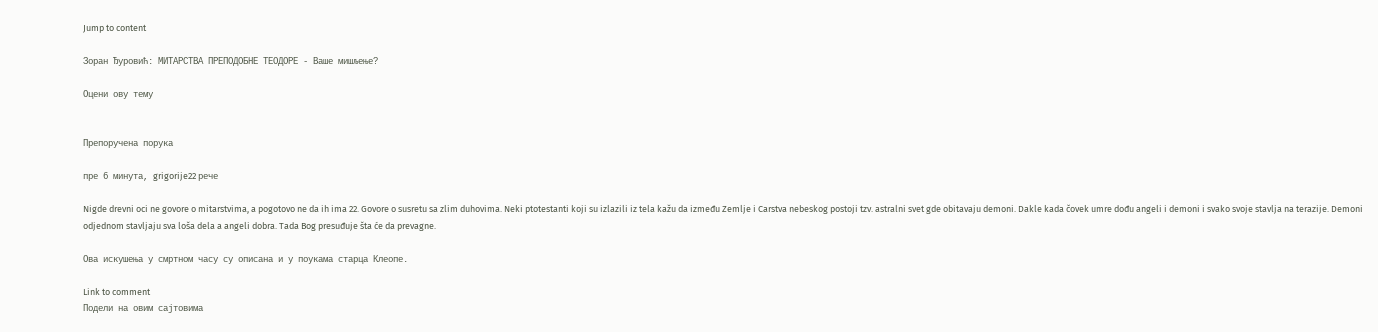Jump to content

Зоран Ђуровић: МИТАРСТВА ПРЕПОДОБНЕ ТЕОДОРЕ - Ваше мишљење?

Оцени ову тему


Препоручена порука

пре 6 минута, grigorije22 рече

Nigde drevni oci ne govore o mitarstvima, a pogotovo ne da ih ima 22. Govore o susretu sa zlim duhovima. Neki ptotestanti koji su izlazili iz tela kažu da između Zemlje i Carstva nebeskog postoji tzv. astralni svet gde obitavaju demoni. Dakle kada čovek umre dođu angeli i demoni i svako svoje stavlja na terazije. Demoni odjednom stavljaju sva loša dela a angeli dobra. Tada Bog presuđuje šta će da prevagne.

Ова искушења у смртном часу су описана и у поукама старца Клеопе.

Link to comment
Подели на овим сајтовима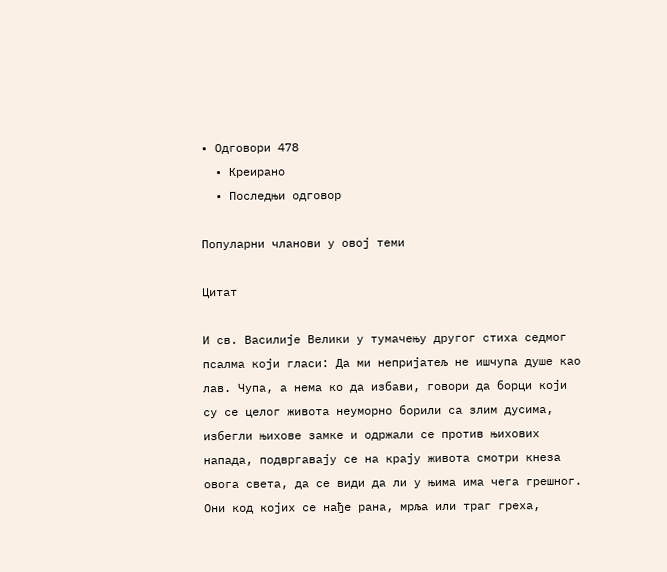• Одговори 478
  • Креирано
  • Последњи одговор

Популарни чланови у овој теми

Цитат

И св. Василије Велики у тумачењу другог стиха седмог псалма који гласи: Да ми непријатељ не ишчупа душе као лав. Чупа, а нема ко да избави, говори да борци који су се целог живота неуморно борили са злим дусима, избегли њихове замке и одржали се против њихових напада, подвргавају се на крају живота смотри кнеза овога света, да се види да ли у њима има чега грешног. Они код којих се нађе рана, мрља или траг греха,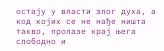остају у власти злог духа, а код којих се не нађе ништа такво, пролазе крај њега слободно и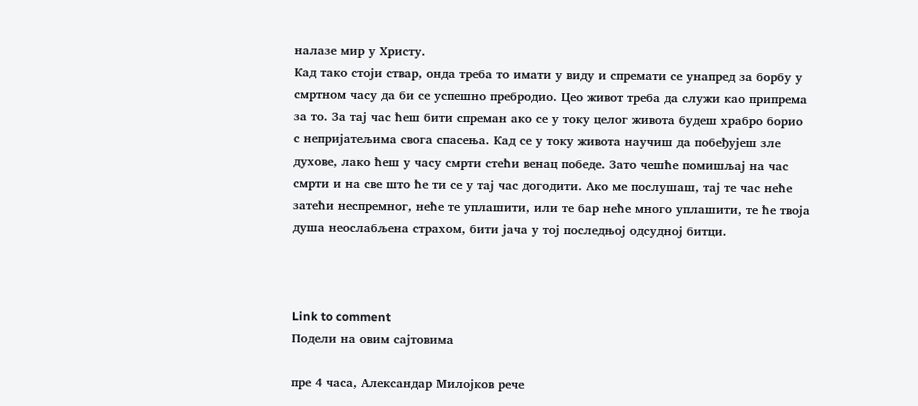налазе мир у Христу.
Кад тако стоји ствар, онда треба то имати у виду и спремати се унапред за борбу у смртном часу да би се успешно пребродио. Цео живот треба да служи као припрема за то. За тај час ћеш бити спреман ако се у току целог живота будеш храбро борио с непријатељима свога спасења. Кад се у току живота научиш да побеђујеш зле духове, лако ћеш у часу смрти стећи венац победе. Зато чешће помишљај на час смрти и на све што ће ти се у тај час догодити. Ако ме послушаш, тај те час неће затећи неспремног, неће те уплашити, или те бар неће много уплашити, те ће твоја душа неослабљена страхом, бити јача у тој последњој одсудној битци.



Link to comment
Подели на овим сајтовима

пре 4 часа, Александар Милојков рече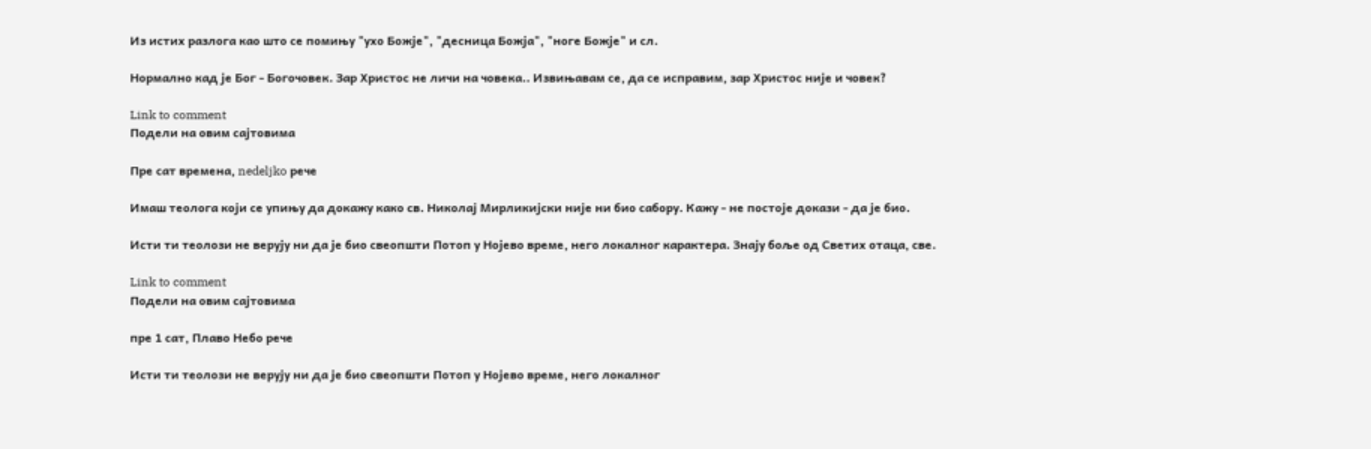Из истих разлога као што се помињу "ухо Божје", "десница Божја", "ноге Божје" и сл.

Нормално кад је Бог - Богочовек. Зар Христос не личи на човека.. Извињавам се, да се исправим, зар Христос није и човек?

Link to comment
Подели на овим сајтовима

Пре сат времена, nedeljko рече

Имаш теолога који се упињу да докажу како св. Николај Мирликијски није ни био сабору. Кажу - не постоје докази - да је био.

Исти ти теолози не верују ни да је био свеопшти Потоп у Нојево време, него локалног карактера. Знају боље од Светих отаца, све.

Link to comment
Подели на овим сајтовима

пре 1 сат, Плаво Небо рече

Исти ти теолози не верују ни да је био свеопшти Потоп у Нојево време, него локалног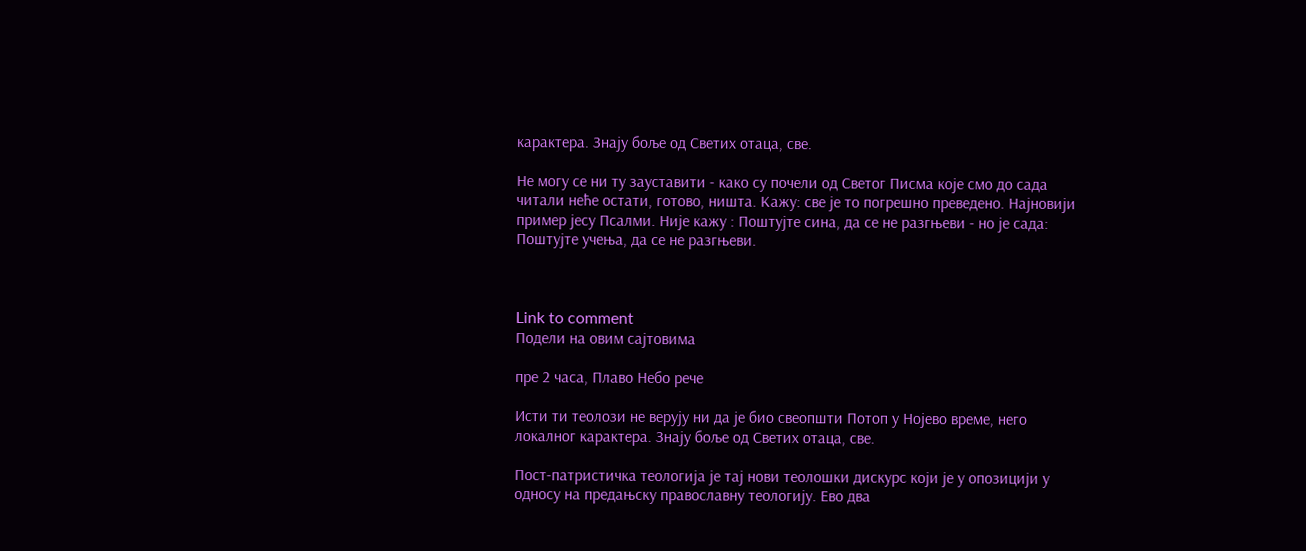карактера. Знају боље од Светих отаца, све.

Не могу се ни ту зауставити - како су почели од Светог Писма које смо до сада читали неће остати, готово, ништа. Кажу: све је то погрешно преведено. Најновији пример јесу Псалми. Није кажу : Поштујте сина, да се не разгњеви - но је сада: Поштујте учења, да се не разгњеви.



Link to comment
Подели на овим сајтовима

пре 2 часа, Плаво Небо рече

Исти ти теолози не верују ни да је био свеопшти Потоп у Нојево време, него локалног карактера. Знају боље од Светих отаца, све.

Пост-патристичка теологија је тај нови теолошки дискурс који је у опозицији у односу на предањску православну теологију. Ево два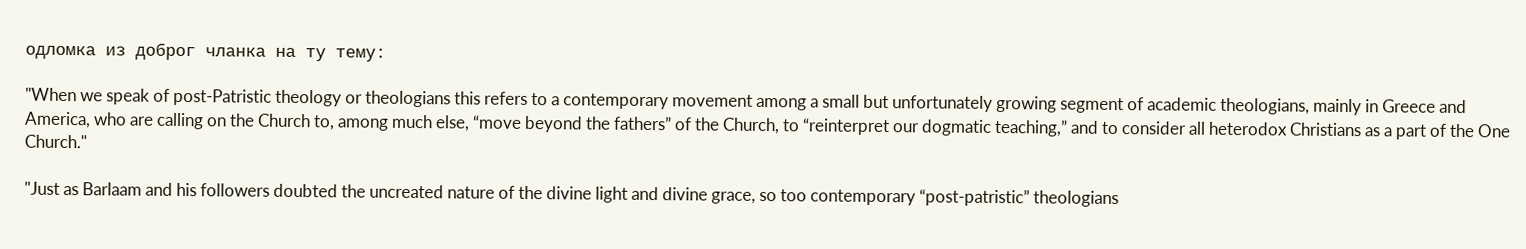одломка из доброг чланка на ту тему:

"When we speak of post-Patristic theology or theologians this refers to a contemporary movement among a small but unfortunately growing segment of academic theologians, mainly in Greece and America, who are calling on the Church to, among much else, “move beyond the fathers” of the Church, to “reinterpret our dogmatic teaching,” and to consider all heterodox Christians as a part of the One Church."

"Just as Barlaam and his followers doubted the uncreated nature of the divine light and divine grace, so too contemporary “post-patristic” theologians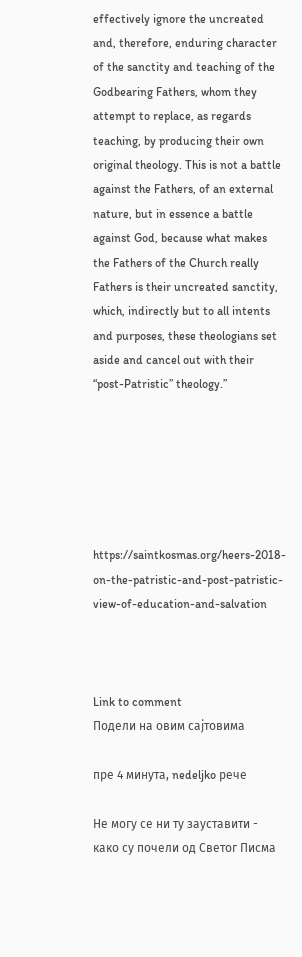effectively ignore the uncreated and, therefore, enduring character of the sanctity and teaching of the Godbearing Fathers, whom they attempt to replace, as regards teaching, by producing their own original theology. This is not a battle against the Fathers, of an external nature, but in essence a battle against God, because what makes the Fathers of the Church really Fathers is their uncreated sanctity, which, indirectly but to all intents and purposes, these theologians set aside and cancel out with their “post-Patristic” theology.”






https://saintkosmas.org/heers-2018-on-the-patristic-and-post-patristic-view-of-education-and-salvation



Link to comment
Подели на овим сајтовима

пре 4 минута, nedeljko рече

Не могу се ни ту зауставити - како су почели од Светог Писма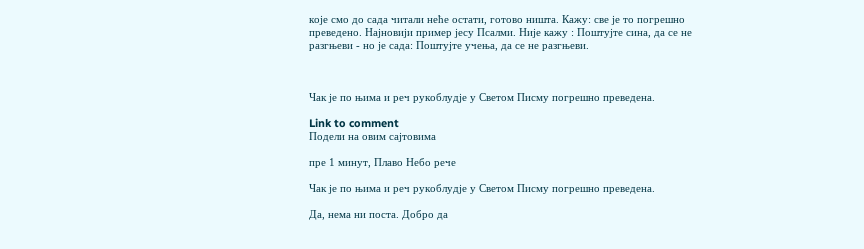које смо до сада читали неће остати, готово ништа. Кажу: све је то погрешно преведено. Најновији пример јесу Псалми. Није кажу : Поштујте сина, да се не разгњеви - но је сада: Поштујте учења, да се не разгњеви.



Чак је по њима и реч рукоблудје у Светом Писму погрешно преведена.

Link to comment
Подели на овим сајтовима

пре 1 минут, Плаво Небо рече

Чак је по њима и реч рукоблудје у Светом Писму погрешно преведена.

Да, нема ни поста. Добро да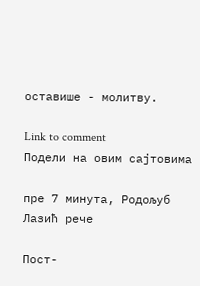оставише - молитву.

Link to comment
Подели на овим сајтовима

пре 7 минута, Родољуб Лазић рече

Пост-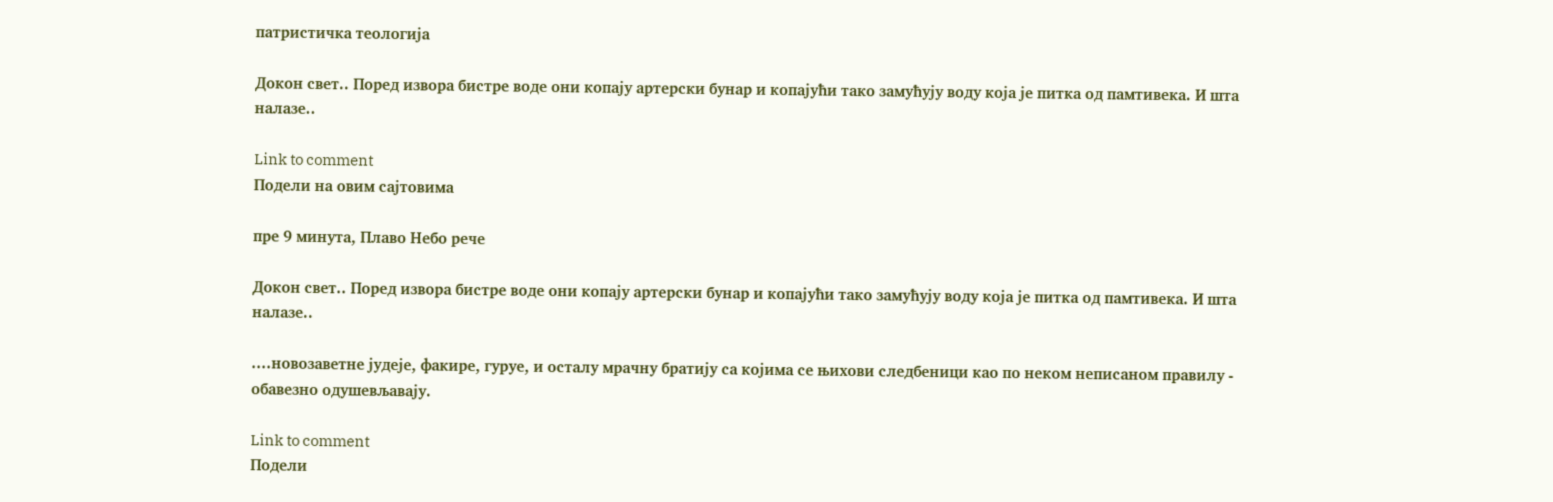патристичка теологија

Докон свет.. Поред извора бистре воде они копају артерски бунар и копајући тако замућују воду која је питка од памтивека. И шта налазе..

Link to comment
Подели на овим сајтовима

пре 9 минута, Плаво Небо рече

Докон свет.. Поред извора бистре воде они копају артерски бунар и копајући тако замућују воду која је питка од памтивека. И шта налазе..

....новозаветне јудеје, факире, гуруе, и осталу мрачну братију са којима се њихови следбеници као по неком неписаном правилу - обавезно одушевљавају.

Link to comment
Подели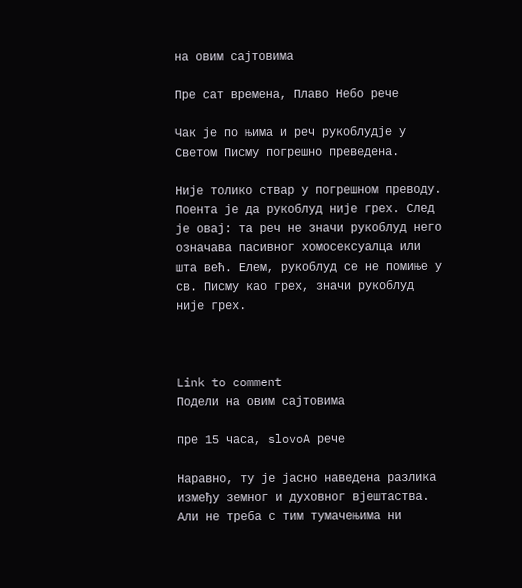на овим сајтовима

Пре сат времена, Плаво Небо рече

Чак је по њима и реч рукоблудје у Светом Писму погрешно преведена.

Није толико ствар у погрешном преводу. Поента је да рукоблуд није грех. След је овај: та реч не значи рукоблуд него означава пасивног хомосексуалца или шта већ. Елем, рукоблуд се не помиње у св. Писму као грех, значи рукоблуд није грех.



Link to comment
Подели на овим сајтовима

пре 15 часа, slovoA рече

Наравно, ту је јасно наведена разлика између земног и духовног вјештаства. Али не треба с тим тумачењима ни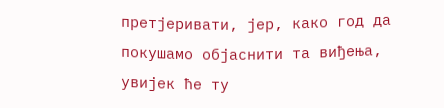претјеривати, јер, како год да покушамо објаснити та виђења, увијек ће ту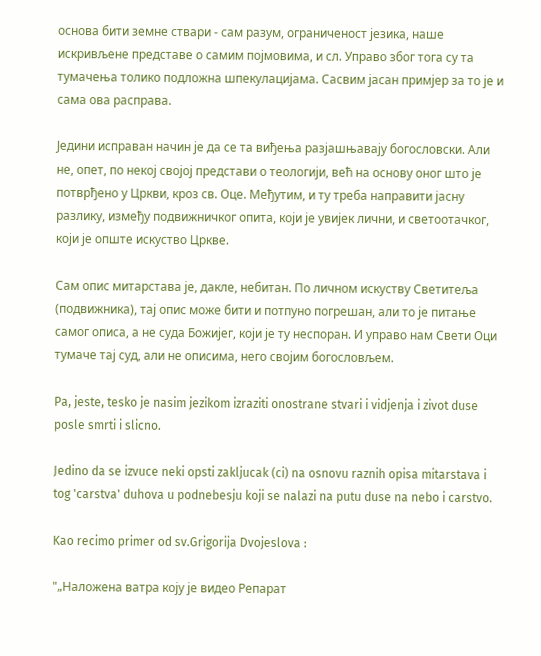основа бити земне ствари - сам разум, ограниченост језика, наше искривљене представе о самим појмовима, и сл. Управо због тога су та тумачења толико подложна шпекулацијама. Сасвим јасан примјер за то је и сама ова расправа.

Једини исправан начин је да се та виђења разјашњавају богословски. Али не, опет, по некој својој представи о теологији, већ на основу оног што је потврђено у Цркви, кроз св. Оце. Међутим, и ту треба направити јасну разлику, између подвижничког опита, који је увијек лични, и светоотачког, који је опште искуство Цркве.

Сам опис митарстава је, дакле, небитан. По личном искуству Светитеља (подвижника), тај опис може бити и потпуно погрешан, али то је питање самог описа, а не суда Божијег, који је ту неспоран. И управо нам Свети Оци тумаче тај суд, али не описима, него својим богословљем.

Pa, jeste, tesko je nasim jezikom izraziti onostrane stvari i vidjenja i zivot duse posle smrti i slicno.

Jedino da se izvuce neki opsti zakljucak (ci) na osnovu raznih opisa mitarstava i tog 'carstva' duhova u podnebesju koji se nalazi na putu duse na nebo i carstvo.

Kao recimo primer od sv.Grigorija Dvojeslova :

"„Наложена ватра коју је видео Репарат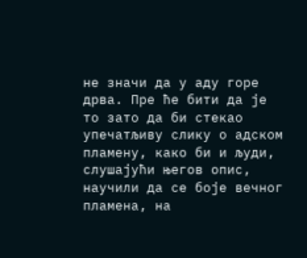не значи да у аду горе дрва. Пре ће бити да је то зато да би стекао упечатљиву слику о адском пламену, како би и људи, слушајући његов опис, научили да се боје вечног пламена, на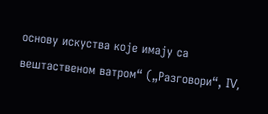основу искуства које имају са вештаственом ватром“ („Разговори“, IV,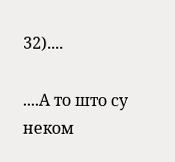32)....

....А то што су неком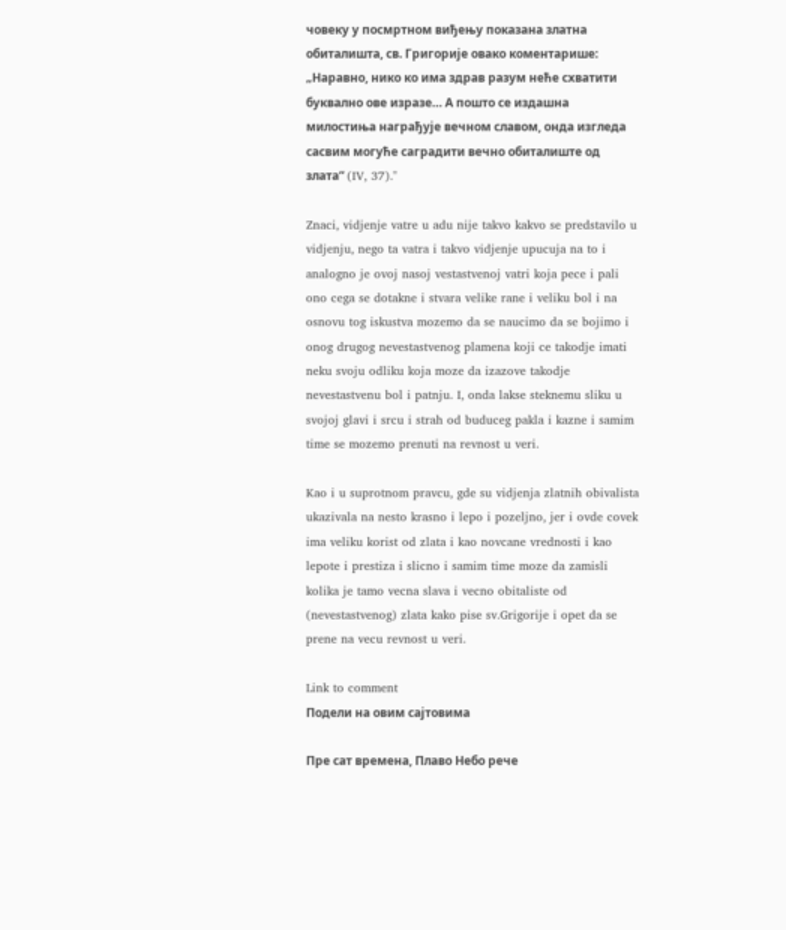човеку у посмртном виђењу показана златна обиталишта, св. Григорије овако коментарише: „Наравно, нико ко има здрав разум неће схватити буквално ове изразе… А пошто се издашна милостиња награђује вечном славом, онда изгледа сасвим могуће саградити вечно обиталиште од злата“ (IV, 37)."

Znaci, vidjenje vatre u adu nije takvo kakvo se predstavilo u vidjenju, nego ta vatra i takvo vidjenje upucuja na to i analogno je ovoj nasoj vestastvenoj vatri koja pece i pali ono cega se dotakne i stvara velike rane i veliku bol i na osnovu tog iskustva mozemo da se naucimo da se bojimo i onog drugog nevestastvenog plamena koji ce takodje imati neku svoju odliku koja moze da izazove takodje nevestastvenu bol i patnju. I, onda lakse steknemu sliku u svojoj glavi i srcu i strah od buduceg pakla i kazne i samim time se mozemo prenuti na revnost u veri.

Kao i u suprotnom pravcu, gde su vidjenja zlatnih obivalista ukazivala na nesto krasno i lepo i pozeljno, jer i ovde covek ima veliku korist od zlata i kao novcane vrednosti i kao lepote i prestiza i slicno i samim time moze da zamisli kolika je tamo vecna slava i vecno obitaliste od (nevestastvenog) zlata kako pise sv.Grigorije i opet da se prene na vecu revnost u veri.

Link to comment
Подели на овим сајтовима

Пре сат времена, Плаво Небо рече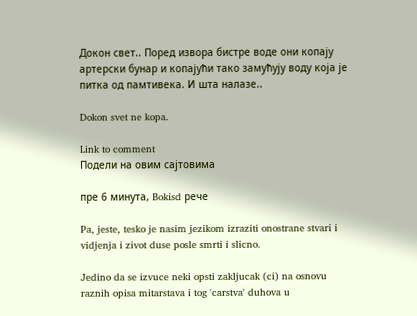Докон свет.. Поред извора бистре воде они копају артерски бунар и копајући тако замућују воду која је питка од памтивека. И шта налазе..

Dokon svet ne kopa.

Link to comment
Подели на овим сајтовима

пре 6 минута, Bokisd рече

Pa, jeste, tesko je nasim jezikom izraziti onostrane stvari i vidjenja i zivot duse posle smrti i slicno.

Jedino da se izvuce neki opsti zakljucak (ci) na osnovu raznih opisa mitarstava i tog 'carstva' duhova u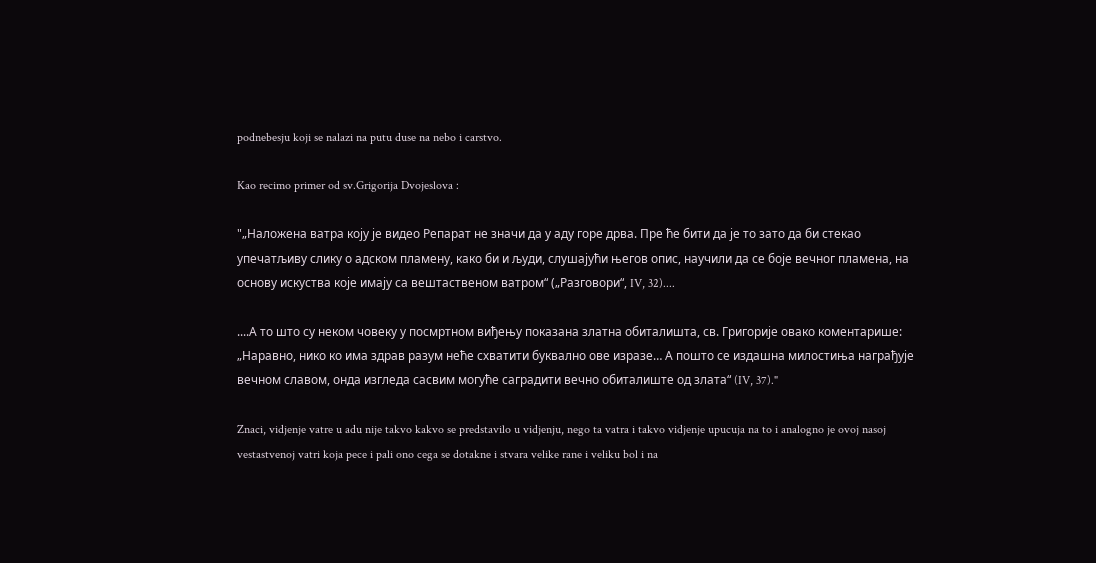podnebesju koji se nalazi na putu duse na nebo i carstvo.

Kao recimo primer od sv.Grigorija Dvojeslova :

"„Наложена ватра коју је видео Репарат не значи да у аду горе дрва. Пре ће бити да је то зато да би стекао упечатљиву слику о адском пламену, како би и људи, слушајући његов опис, научили да се боје вечног пламена, на основу искуства које имају са вештаственом ватром“ („Разговори“, IV, 32)....

....А то што су неком човеку у посмртном виђењу показана златна обиталишта, св. Григорије овако коментарише: „Наравно, нико ко има здрав разум неће схватити буквално ове изразе… А пошто се издашна милостиња награђује вечном славом, онда изгледа сасвим могуће саградити вечно обиталиште од злата“ (IV, 37)."

Znaci, vidjenje vatre u adu nije takvo kakvo se predstavilo u vidjenju, nego ta vatra i takvo vidjenje upucuja na to i analogno je ovoj nasoj vestastvenoj vatri koja pece i pali ono cega se dotakne i stvara velike rane i veliku bol i na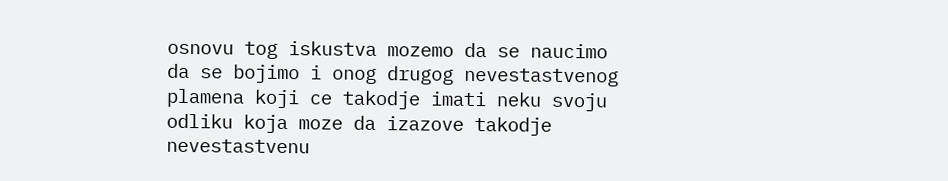osnovu tog iskustva mozemo da se naucimo da se bojimo i onog drugog nevestastvenog plamena koji ce takodje imati neku svoju odliku koja moze da izazove takodje nevestastvenu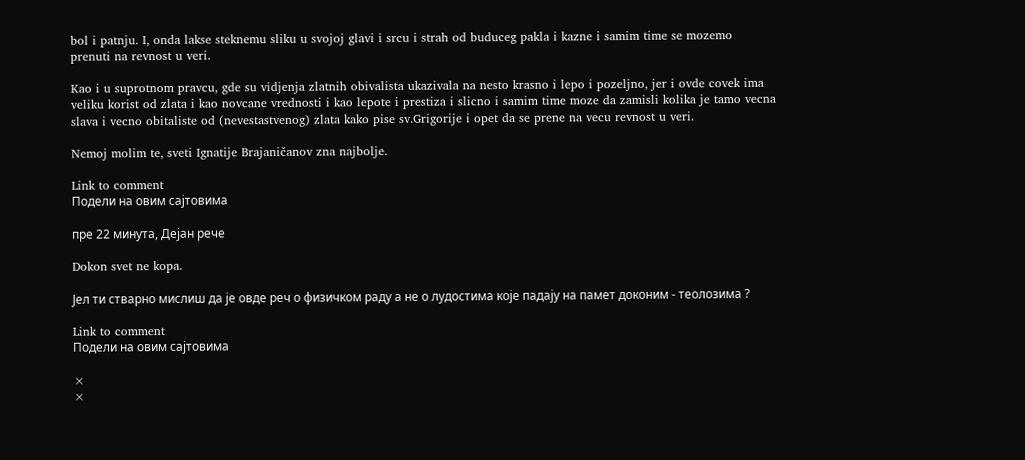bol i patnju. I, onda lakse steknemu sliku u svojoj glavi i srcu i strah od buduceg pakla i kazne i samim time se mozemo prenuti na revnost u veri.

Kao i u suprotnom pravcu, gde su vidjenja zlatnih obivalista ukazivala na nesto krasno i lepo i pozeljno, jer i ovde covek ima veliku korist od zlata i kao novcane vrednosti i kao lepote i prestiza i slicno i samim time moze da zamisli kolika je tamo vecna slava i vecno obitaliste od (nevestastvenog) zlata kako pise sv.Grigorije i opet da se prene na vecu revnost u veri.

Nemoj molim te, sveti Ignatije Brajaničanov zna najbolje.

Link to comment
Подели на овим сајтовима

пре 22 минута, Дејан рече

Dokon svet ne kopa.

Јел ти стварно мислиш да је овде реч о физичком раду а не о лудостима које падају на памет доконим - теолозима ?

Link to comment
Подели на овим сајтовима

×
×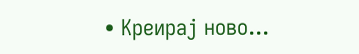• Креирај ново...